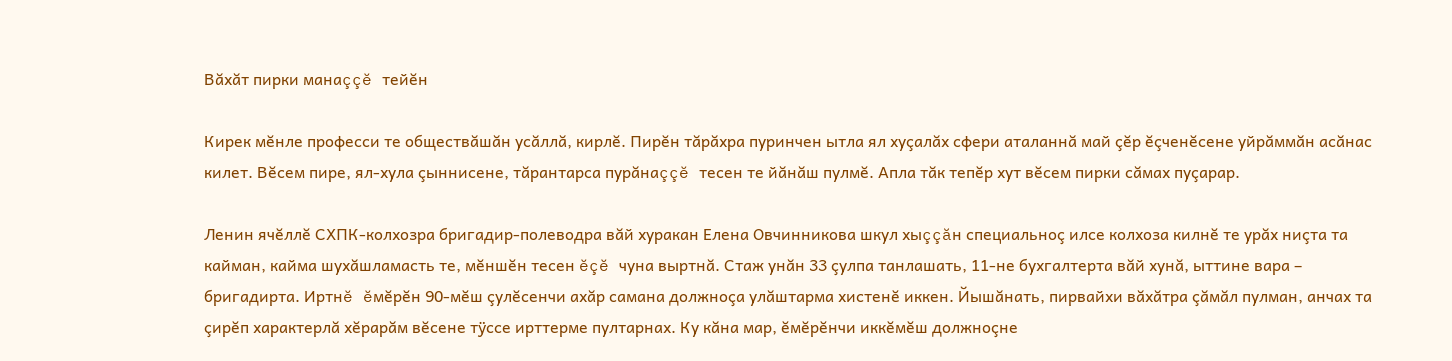Вăхăт пирки манаççĕ тейĕн

Кирек мĕнле професси те обществăшăн усăллă, кирлĕ. Пирĕн тăрăхра пуринчен ытла ял хуçалăх сфери аталаннă май çĕр ĕçченĕсене уйрăммăн асăнас килет. Вĕсем пире, ял-хула çыннисене, тăрантарса пурăнаççĕ тесен те йăнăш пулмĕ. Апла тăк тепĕр хут вĕсем пирки сăмах пуçарар.

Ленин ячĕллĕ СХПК-колхозра бригадир-полеводра вăй хуракан Елена Овчинникова шкул хыççăн специальноç илсе колхоза килнĕ те урăх ниçта та кайман, кайма шухăшламасть те, мĕншĕн тесен ĕçĕ чуна выртнă. Стаж унăн 33 çулпа танлашать, 11-не бухгалтерта вăй хунă, ыттине вара – бригадирта. Иртнĕ ĕмĕрĕн 90-мĕш çулĕсенчи ахăр самана должноçа улăштарма хистенĕ иккен. Йышăнать, пирвайхи вăхăтра çăмăл пулман, анчах та çирĕп характерлă хĕрарăм вĕсене тÿссе ирттерме пултарнах. Ку кăна мар, ĕмĕрĕнчи иккĕмĕш должноçне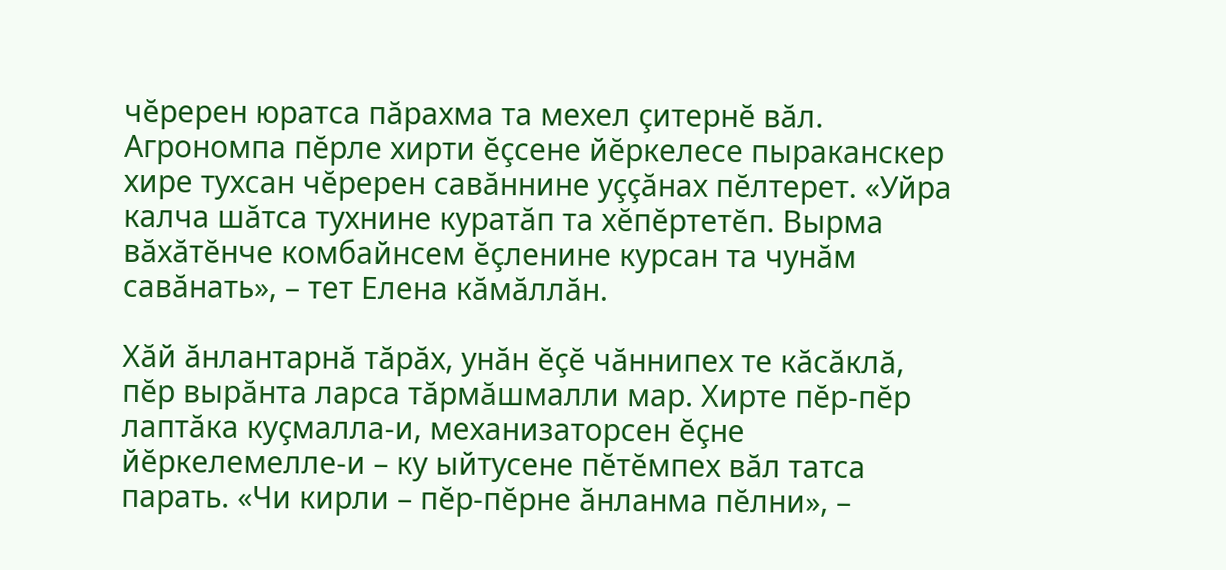чĕререн юратса пăрахма та мехел çитернĕ вăл. Агрономпа пĕрле хирти ĕçсене йĕркелесе пыраканскер хире тухсан чĕререн савăннине уççăнах пĕлтерет. «Уйра калча шăтса тухнине куратăп та хĕпĕртетĕп. Вырма вăхăтĕнче комбайнсем ĕçленине курсан та чунăм савăнать», – тет Елена кăмăллăн.

Хăй ăнлантарнă тăрăх, унăн ĕçĕ чăннипех те кăсăклă, пĕр вырăнта ларса тăрмăшмалли мар. Хирте пĕр-пĕр лаптăка куçмалла-и, механизаторсен ĕçне йĕркелемелле-и – ку ыйтусене пĕтĕмпех вăл татса парать. «Чи кирли – пĕр-пĕрне ăнланма пĕлни», –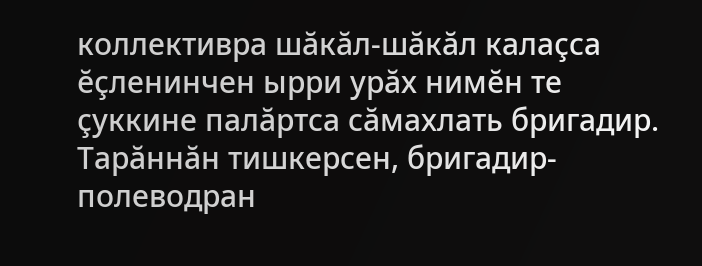коллективра шăкăл-шăкăл калаçса ĕçленинчен ырри урăх нимĕн те çуккине палăртса сăмахлать бригадир. Тарăннăн тишкерсен, бригадир-полеводран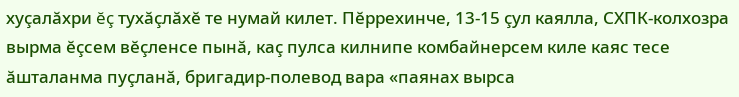хуçалăхри ĕç тухăçлăхĕ те нумай килет. Пĕррехинче, 13-15 çул каялла, СХПК-колхозра вырма ĕçсем вĕçленсе пынă, каç пулса килнипе комбайнерсем киле каяс тесе ăшталанма пуçланă, бригадир-полевод вара «паянах вырса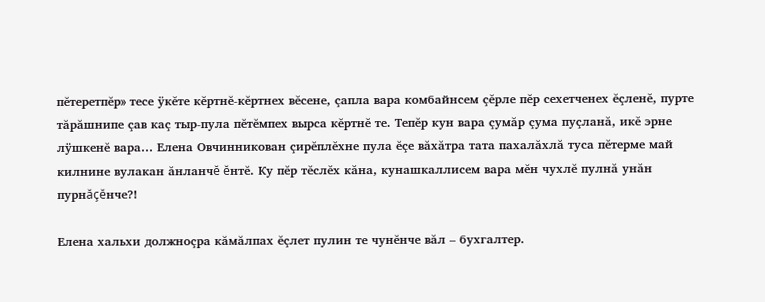пĕтеретпĕр» тесе ÿкĕте кĕртнĕ-кĕртнех вĕсене, çапла вара комбайнсем çĕрле пĕр сехетченех ĕçленĕ, пурте тăрăшнипе çав каç тыр-пула пĕтĕмпех вырса кĕртнĕ те. Тепĕр кун вара çумăр çума пуçланă, икĕ эрне лÿшкенĕ вара… Елена Овчинникован çирĕплĕхне пула ĕçе вăхăтра тата пахалăхлă туса пĕтерме май килнине вулакан ăнланчĕ ĕнтĕ. Ку пĕр тĕслĕх кăна, кунашкаллисем вара мĕн чухлĕ пулнă унăн пурнăçĕнче?!

Елена хальхи должноçра кăмăлпах ĕçлет пулин те чунĕнче вăл – бухгалтер.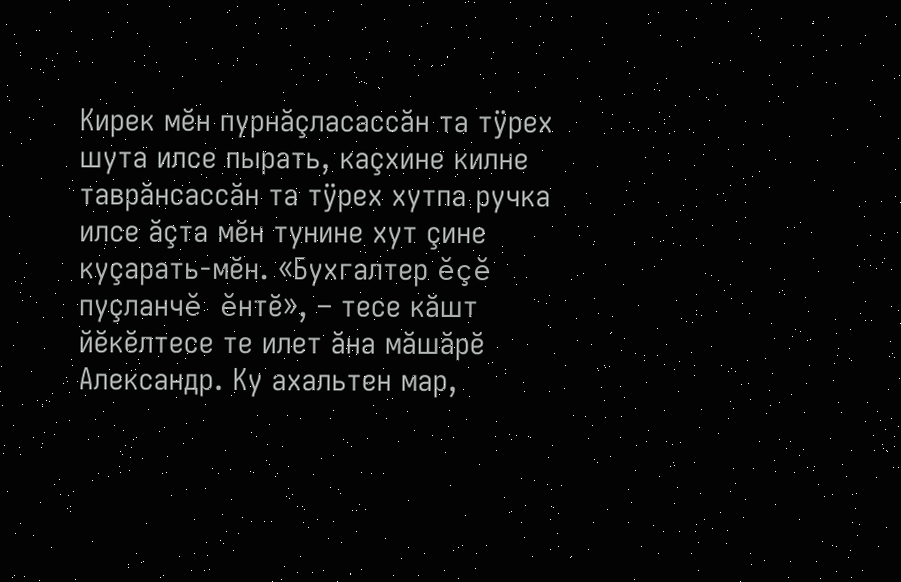Кирек мĕн пурнăçласассăн та тÿрех шута илсе пырать, каçхине килне таврăнсассăн та тÿрех хутпа ручка илсе ăçта мĕн тунине хут çине куçарать-мĕн. «Бухгалтер ĕçĕ пуçланчĕ ĕнтĕ», – тесе кăшт йĕкĕлтесе те илет ăна мăшăрĕ Александр. Ку ахальтен мар,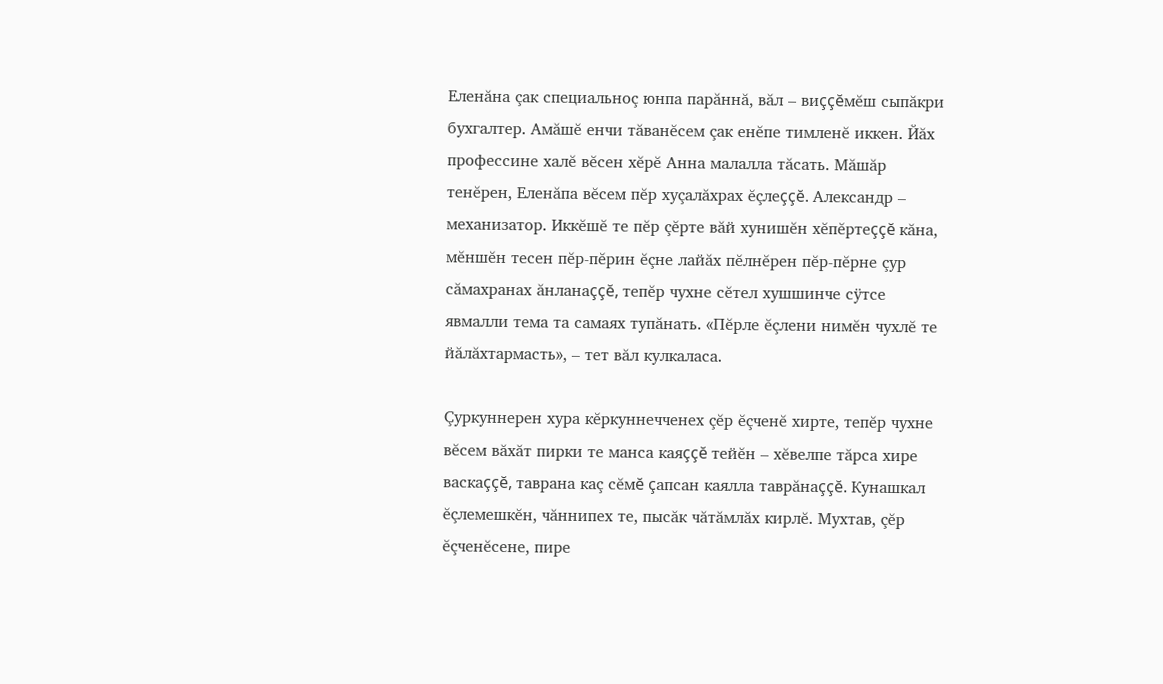Еленăна çак специальноç юнпа парăннă, вăл – виççĕмĕш сыпăкри бухгалтер. Амăшĕ енчи тăванĕсем çак енĕпе тимленĕ иккен. Йăх профессине халĕ вĕсен хĕрĕ Анна малалла тăсать. Мăшăр тенĕрен, Еленăпа вĕсем пĕр хуçалăхрах ĕçлеççĕ. Александр – механизатор. Иккĕшĕ те пĕр çĕрте вăй хунишĕн хĕпĕртеççĕ кăна, мĕншĕн тесен пĕр-пĕрин ĕçне лайăх пĕлнĕрен пĕр-пĕрне çур сăмахранах ăнланаççĕ, тепĕр чухне сĕтел хушшинче сÿтсе явмалли тема та самаях тупăнать. «Пĕрле ĕçлени нимĕн чухлĕ те йăлăхтармасть», – тет вăл кулкаласа.

Çуркуннерен хура кĕркуннечченех çĕр ĕçченĕ хирте, тепĕр чухне вĕсем вăхăт пирки те манса каяççĕ тейĕн – хĕвелпе тăрса хире васкаççĕ, таврана каç сĕмĕ çапсан каялла таврăнаççĕ. Кунашкал ĕçлемешкĕн, чăннипех те, пысăк чăтăмлăх кирлĕ. Мухтав, çĕр ĕçченĕсене, пире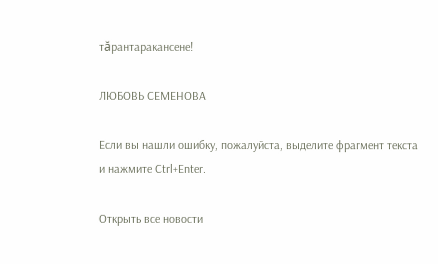тăрантаракансене!

ЛЮБОВЬ СЕМЕНОВА

Если вы нашли ошибку, пожалуйста, выделите фрагмент текста и нажмите Ctrl+Enter.

Открыть все новости